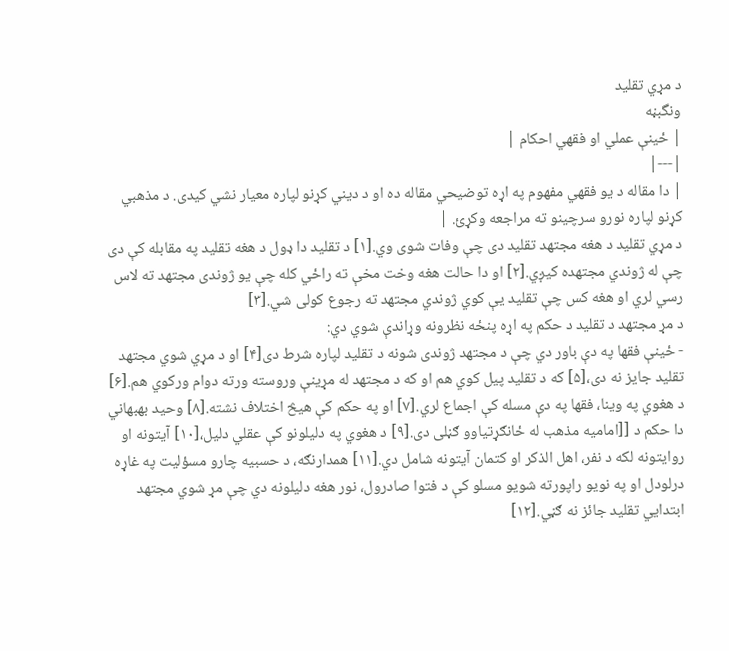د مړي تقلید
ونگبڼه
| ځینې عملي او فقهي احکام |
|---|
| دا مقاله د یو فقهي مفهوم په اړه توضیحي مقاله ده او د دیني کړنو لپاره معیار نشي کیدی. د مذهبي کړنو لپاره نورو سرچینو ته مراجعه وکړئ. |
د مړي تقلید د هغه مجتهد تقلید دی چې وفات شوی وي.[۱] د تقلید دا ډول د هغه تقلید په مقابله کې دی چې له ژوندي مجتهده کیږي.[۲] او دا حالت هغه وخت مخې ته راځي کله چې یو ژوندی مجتهد ته لاس رسي لري او هغه کس چې تقلید یې کوي ژوندي مجتهد ته رجوع کولی شي.[۳]
د مړ مجتهد د تقلید د حکم په اړه پنځه نظرونه وړاندې شوي دي:
- ځینې فقها په دې باور دي چې د مجتهد ژوندی شونه د تقلید لپاره شرط دی[۴] او د مړي شوي مجتهد تقلید جایز نه دی،[۵] که د تقلید پیل کوي هم او که د مجتهد له مړینې وروسته ورته دوام ورکوي هم.[۶] د هغوي په وینا، فقها په دې مسله کې اجماع لري.[۷] او په حکم کې هیڅ اختلاف نشته.[۸] وحید بهبهاني دا حکم د [[امامیه مذهب له ځانګړتیاوو ګڼلی دی.[۹] د هغوي په دلیلونو کې عقلي دلیل،[۱۰] آیتونه او روایتونه لکه د نفر، اهل الذکر او کتمان آیتونه شامل دي.[۱۱] همدارنګه، د حسبیه چارو مسؤلیت په غاړه درلودل او په نویو راپورته شویو مسلو کې د فتوا صادرول، نور هغه دلیلونه دي چې مړ شوي مجتهد ابتدايي تقلید جائز نه ګڼي.[۱۲]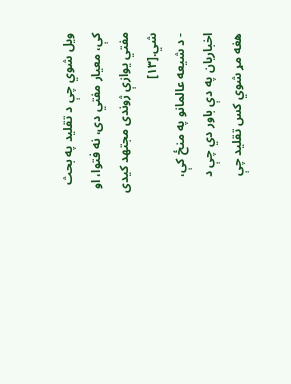ویل شوي چې د تقلید په بحث کې، معیار مفتي دی، نه فتوا، او مفتي یوازې ژوندی مجتهد کیدی شي.[۱۳]
- د شیعه عالمانو په منځ کې، اخباریان په دې باور دي چې د هغه مړ شوي کس تقلید چې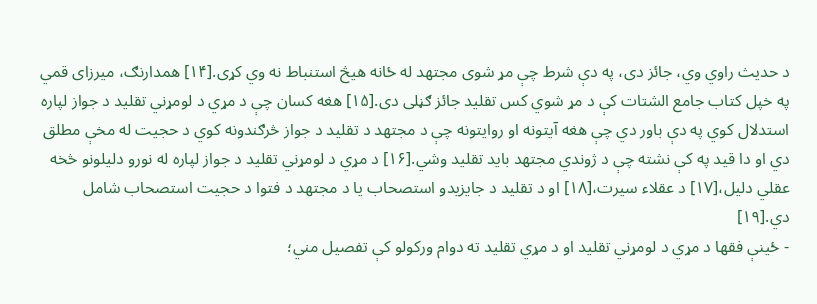د حدیث راوي وي، جائز دی، په دې شرط چې مړ شوی مجتهد له ځانه هیڅ استنباط نه وي کړی.[۱۴] همدارنګ، میرزای قمي په خپل کتاب جامع الشتات کې د مړ شوي کس تقلید جائز ګڼلی دی.[۱۵] هغه کسان چې د مړي د لومړني تقلید د جواز لپاره استدلال کوي په دې باور دي چې هغه آیتونه او روایتونه چې د مجتهد د تقلید د جواز څرګندونه کوي د حجیت له مخې مطلق دي او دا قید په کې نشته چې د ژوندي مجتهد باید تقلید وشي.[۱۶] د مړي د لومړني تقلید د جواز لپاره له نورو دلیلونو څخه عقلي دلیل،[۱۷] د عقلاء سیرت،[۱۸] او د تقلید د جایزیدو استصحاب یا د مجتهد د فتوا د حجیت استصحاب شامل دي.[۱۹]
- ځینې فقها د مړي د لومړني تقلید او د مړي تقلید ته دوام ورکولو کې تفصیل مني؛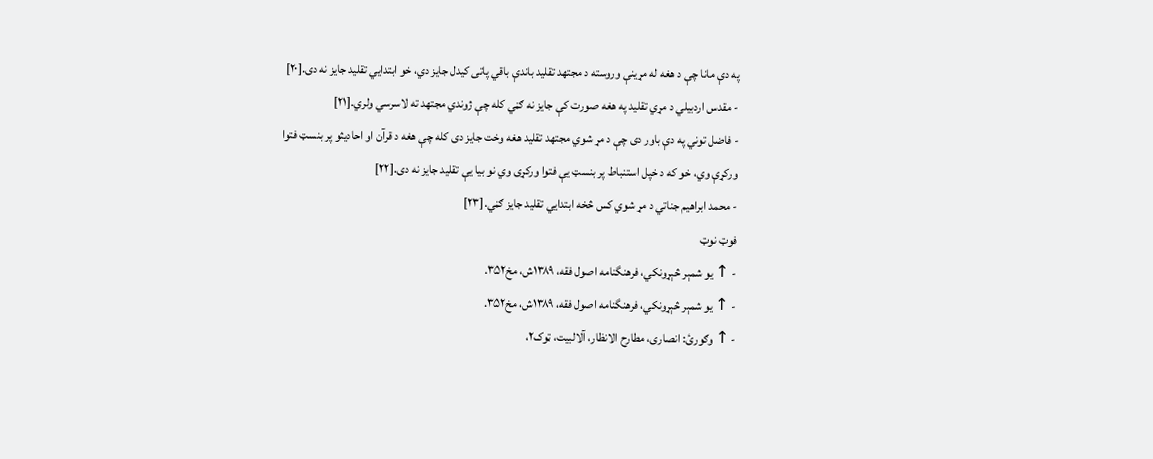په دې مانا چې د هغه له مړینې وروسته د مجتهد تقلید باندې باقي پاتی کیدل جایز دي، خو ابتدايي تقلید جایز نه دی.[۲۰]
- مقدس اردبیلي د مړي تقلید په هغه صورت کې جایز نه ګڼي کله چې ژوندي مجتهد ته لاسرسي ولري.[۲۱]
- فاضل توني په دې باور دی چې د مړ شوي مجتهد تقلید هغه وخت جایز دی کله چې هغه د قرآن او احادیثو پر بنسټ فتوا ورکړې وي، خو که د خپل استنباط پر بنسټ یې فتوا ورکړی وي نو بیا یې تقلید جایز نه دی.[۲۲]
- محمد ابراهیم جناتي د مړ شوي کس څخه ابتدايي تقلید جایز ګڼي.[۲۳]
فوټ نوټ
- ↑ یو شمېر څېړونکي، فرهنگنامه اصول فقه، ۱۳۸۹ش، مخ۳۵۲.
- ↑ یو شمېر څېړونکي، فرهنگنامه اصول فقه، ۱۳۸۹ش، مخ۳۵۲.
- ↑ وګورئ: انصاری، مطارح الانظار، آلالبیت، ټوک۲،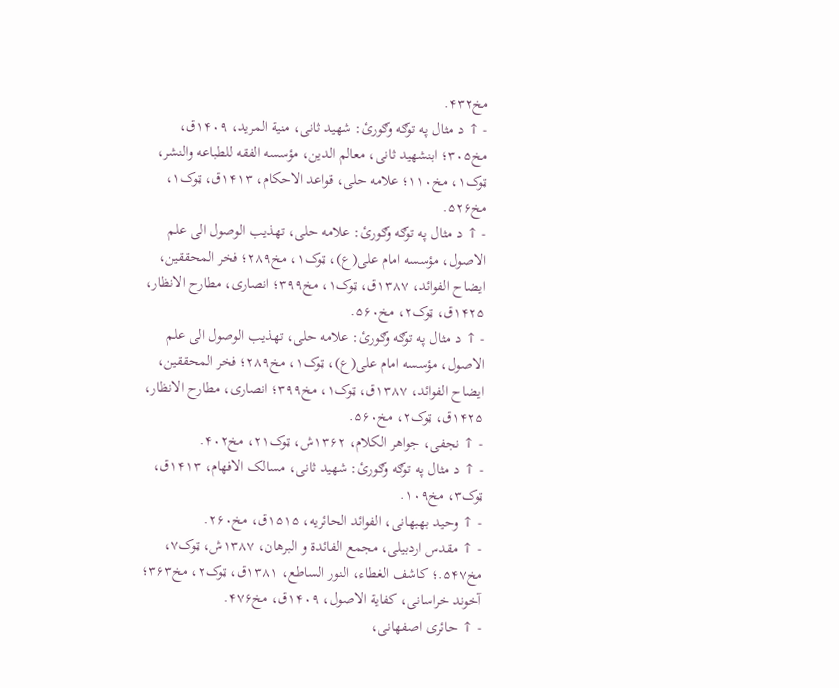مخ۴۳۲.
- ↑ د مثال په توګه وګورئ: شهید ثانی، منیة المرید، ۱۴۰۹ق، مخ۳۰۵؛ ابنشهید ثانی، معالم الدین، مؤسسه الفقه للطباعه والنشر، ټوک۱، مخ۱۱۰؛ علامه حلی، قواعد الاحکام، ۱۴۱۳ق، ټوک۱، مخ۵۲۶.
- ↑ د مثال په توګه وګورئ: علامه حلی، تهذیب الوصول الی علم الاصول، مؤسسه امام علی(ع)، ټوک۱، مخ۲۸۹؛ فخر المحققین، ایضاح الفوائد، ۱۳۸۷ق، ټوک۱، مخ۳۹۹؛ انصاری، مطارح الانظار، ۱۴۲۵ق، ټوک۲، مخ۵۶۰.
- ↑ د مثال په توګه وګورئ: علامه حلی، تهذیب الوصول الی علم الاصول، مؤسسه امام علی(ع)، ټوک۱، مخ۲۸۹؛ فخر المحققین، ایضاح الفوائد، ۱۳۸۷ق، ټوک۱، مخ۳۹۹؛ انصاری، مطارح الانظار، ۱۴۲۵ق، ټوک۲، مخ۵۶۰.
- ↑ نجفی، جواهر الکلام، ۱۳۶۲ش، ټوک۲۱، مخ۴۰۲.
- ↑ د مثال په توګه وګورئ: شهید ثانی، مسالک الافهام، ۱۴۱۳ق، ټوک۳، مخ۱۰۹.
- ↑ وحید بهبهانی، الفوائد الحائریه، ۱۵۱۵ق، مخ۲۶۰.
- ↑ مقدس اردبیلی، مجمع الفائدة و البرهان، ۱۳۸۷ش، ټوک۷، مخ۵۴۷.؛ کاشف الغطاء، النور الساطع، ۱۳۸۱ق، ټوک۲، مخ۳۶۳؛ آخوند خراسانی، کفایة الاصول، ۱۴۰۹ق، مخ۴۷۶.
- ↑ حائری اصفهانی،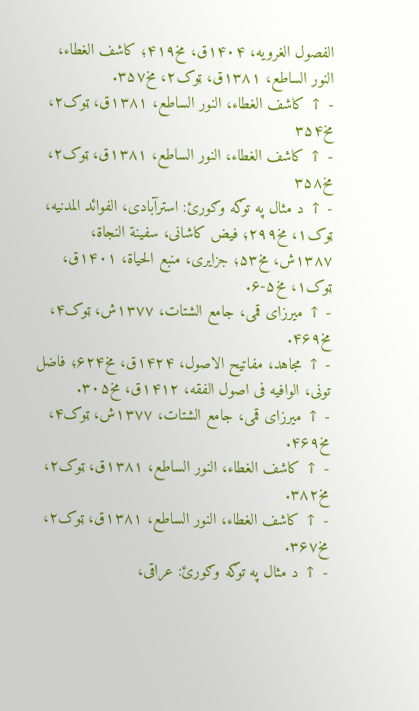الفصول الغرویه، ۱۴۰۴ق، مخ۴۱۹؛ کاشف الغطاء، النور الساطع، ۱۳۸۱ق، ټوک۲، مخ۳۵۷.
- ↑ کاشف الغطاء، النور الساطع، ۱۳۸۱ق، ټوک۲، مخ۳۵۴
- ↑ کاشف الغطاء، النور الساطع، ۱۳۸۱ق، ټوک۲، مخ۳۵۸
- ↑ د مثال په توګه وګورئ: استرآبادی، الفوائد المدنیه، ټوک۱، مخ۲۹۹؛ فیض کاشانی، سفینة النجاة، ۱۳۸۷ش، مخ۵۳؛ جزایری، منبع الحیاة، ۱۴۰۱ق، ټوک۱، مخ۵-۶.
- ↑ میرزای قمی، جامع الشتات، ۱۳۷۷ش، ټوک۴، مخ۴۶۹.
- ↑ مجاهد، مفاتیح الاصول، ۱۴۲۴ق، مخ۶۲۴؛ فاضل تونی، الوافیه فی اصول الفقه، ۱۴۱۲ق، مخ۳۰۵.
- ↑ میرزای قمی، جامع الشتات، ۱۳۷۷ش، ټوک۴، مخ۴۶۹.
- ↑ کاشف الغطاء، النور الساطع، ۱۳۸۱ق، ټوک۲، مخ۳۸۲.
- ↑ کاشف الغطاء، النور الساطع، ۱۳۸۱ق، ټوک۲، مخ۳۶۷.
- ↑ د مثال په توګه وګورئ: عراقی،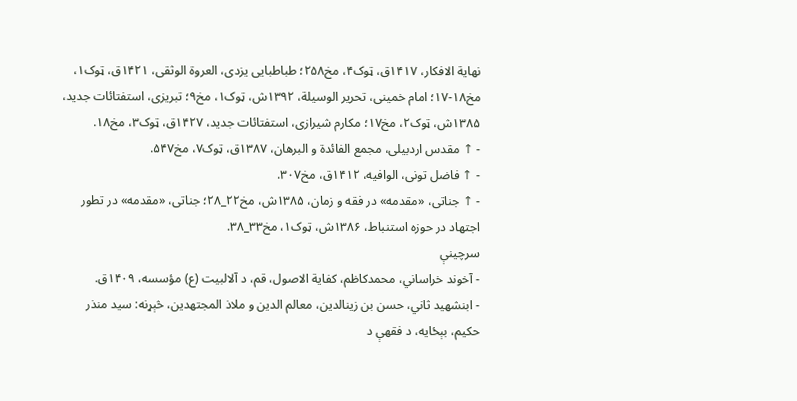نهایة الافکار، ۱۴۱۷ق، ټوک۴، مخ۲۵۸؛ طباطبایی یزدی، العروة الوثقی، ۱۴۲۱ق، ټوک۱، مخ۱۸-۱۷؛ امام خمینی، تحریر الوسیلة، ۱۳۹۲ش، ټوک۱، مخ۹؛ تبریزی، استفتائات جدید، ۱۳۸۵ش، ټوک۲، مخ۱۷؛ مکارم شیرازی، استفتائات جدید، ۱۴۲۷ق، ټوک۳، مخ۱۸.
- ↑ مقدس اردبیلی، مجمع الفائدة و البرهان، ۱۳۸۷ق، ټوک۷، مخ۵۴۷.
- ↑ فاضل تونی، الوافیه، ۱۴۱۲ق، مخ۳۰۷.
- ↑ جناتی، «مقدمه» در فقه و زمان، ۱۳۸۵ش، مخ۲۲_۲۸؛ جناتی، «مقدمه» در تطور اجتهاد در حوزه استنباط، ۱۳۸۶ش، ټوک۱، مخ۳۳_۳۸.
سرچينې
- آخوند خراساني، محمدکاظم، کفایة الاصول، قم، د آلالبیت (ع) مؤسسه، ۱۴۰۹ق.
- ابنشهید ثاني، حسن بن زینالدین، معالم الدین و ملاذ المجتهدین، څېړنه: سید منذر حکیم، بېځایه، د فقهې د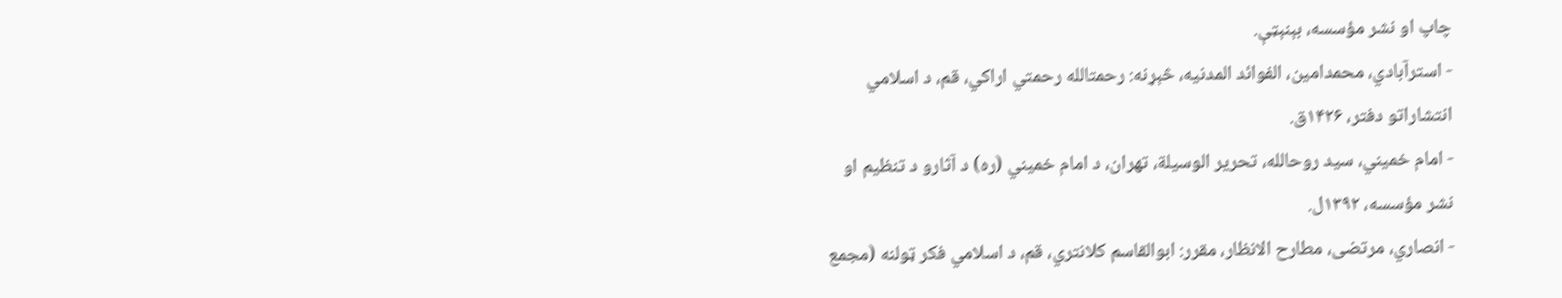چاپ او نشر مؤسسه، بېنېټې.
- استرآبادي، محمدامین، الفوائد المدنیه، څېړنه: رحمتالله رحمتي اراکي، قم، د اسلامي انتشاراتو دفتر، ۱۴۲۶ق.
- امام خمیني، سید روحالله، تحریر الوسیلة، تهران، د امام خمیني (ره) د آثارو د تنظیم او نشر مؤسسه، ۱۳۹۲ل.
- انصاري، مرتضی، مطارح الانظار، مقرر: ابوالقاسم کلانتري، قم، د اسلامي فکر ټولنه (مجمع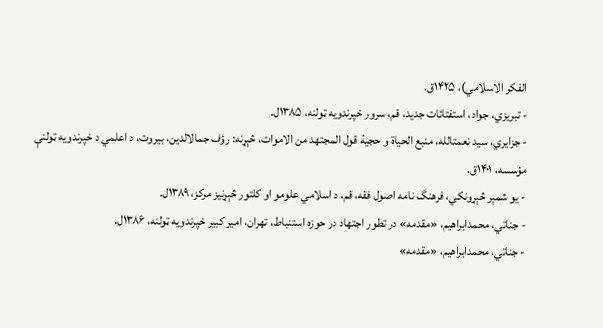الفکر الاسلامي)، ۱۴۲۵ق.
- تبریزي، جواد، استفتائات جدید، قم، سرور خپرندویه ټولنه، ۱۳۸۵ل.
- جزایري، سید نعمتالله، منبع الحیاة و حجیة قول المجتهد من الاموات، څېړنه: رؤف جمالالدین، بیروت، د اعلمي د خپرندویه ټولنې مؤسسه، ۱۴۰۱ق.
- یو شمېر څېړونکي، فرهنگ نامه اصول فقه، قم، د اسلامي علومو او کلتور څېړنیز مرکز، ۱۳۸۹ل.
- جناتي، محمدابراهیم، «مقدمه» در تطور اجتهاد در حوزه استنباط، تهران، امیر کبیر خپرندویه ټولنه، ۱۳۸۶ل.
- جناتي، محمدابراهیم، «مقدمه»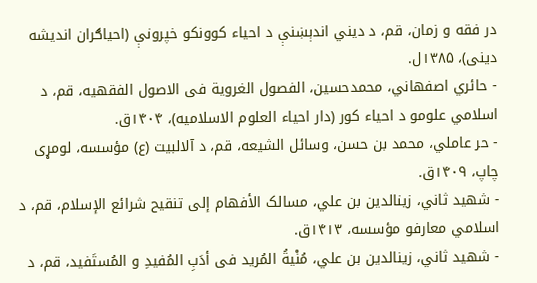در فقه و زمان، قم، د دیني اندېښنې د احیاء کوونکو خپرونې (احیاګران اندیشه دینی)، ۱۳۸۵ل.
- حائري اصفهاني، محمدحسین، الفصول الغرویة فی الاصول الفقهیه، قم، د اسلامي علومو د احیاء کور (دار احیاء العلوم الاسلامیه)، ۱۴۰۴ق.
- حر عاملي، محمد بن حسن، وسائل الشیعه، قم، د آلالبیت (ع) مؤسسه، لومړی چاپ، ۱۴۰۹ق.
- شهید ثاني، زینالدین بن علي، مسالک الأفهام إلی تنقیح شرائع الإسلام، قم، د اسلامي معارفو مؤسسه، ۱۴۱۳ق.
- شهید ثاني، زینالدین بن علي، مُنْیةُ المُرید فی أدَبِ المُفیدِ و المُستَفید، قم، د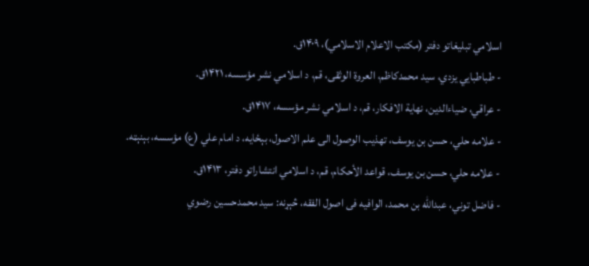اسلامي تبلیغاتو دفتر (مکتب الاعلام الاسلامي)، ۱۴۰۹ق.
- طباطبایي یزدي، سید محمدکاظم، العروة الوثقی، قم، د اسلامي نشر مؤسسه، ۱۴۲۱ق.
- عراقي، ضیاءالدین، نهایة الافکار، قم، د اسلامي نشر مؤسسه، ۱۴۱۷ق.
- علامه حلي، حسن بن یوسف، تهذیب الوصول الی علم الاصول، بېځایه، د امام علي (ع) مؤسسه، بېنېټه.
- علامه حلي، حسن بن یوسف، قواعد الأحکام، قم، د اسلامي انتشاراتو دفتر، ۱۴۱۳ق.
- فاضل توني، عبدالله بن محمد، الوافیه فی اصول الفقه، څېړنه: سید محمدحسین رضوي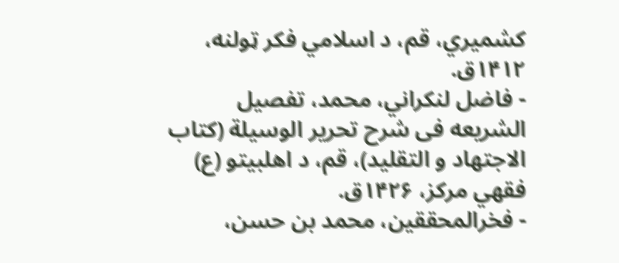کشمیري، قم، د اسلامي فکر ټولنه، ۱۴۱۲ق.
- فاضل لنکراني، محمد، تفصیل الشریعه فی شرح تحریر الوسیلة (کتاب الاجتهاد و التقلید)، قم، د اهلبیتو (ع) فقهي مرکز، ۱۴۲۶ق.
- فخرالمحققین، محمد بن حسن،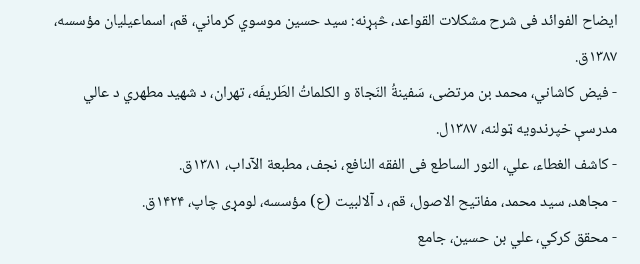ایضاح الفوائد فی شرح مشکلات القواعد، څېړنه: سید حسین موسوي کرماني، قم، اسماعیلیان مؤسسه، ۱۳۸۷ق.
- فیض کاشاني، محمد بن مرتضی، سَفینةُ النَجاة و الکلماتُ الطَریفَه، تهران، د شهید مطهري د عالي مدرسې خپرندویه ټولنه، ۱۳۸۷ل.
- کاشف الغطاء، علي، النور الساطع فی الفقه النافع، نجف، مطبعة الآداب، ۱۳۸۱ق.
- مجاهد، سید محمد، مفاتیح الاصول، قم، د آلالبیت (ع) مؤسسه، لومړی چاپ، ۱۴۲۴ق.
- محقق کرکي، علي بن حسین، جامع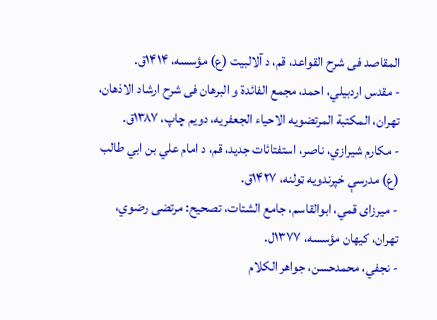المقاصد فی شرح القواعد، قم، د آلالبیت (ع) مؤسسه، ۱۴۱۴ق.
- مقدس اردبيلي، احمد، مجمع الفائدة و البرهان فی شرح ارشاد الاذهان، تهران، المکتبة المرتضویه الاحیاء الجعفریه، دویم چاپ، ۱۳۸۷ق.
- مکارم شیرازي، ناصر، استفتائات جدید، قم، د امام علي بن ابي طالب (ع) مدرسې خپرندویه ټولنه، ۱۴۲۷ق.
- میرزای قمي، ابوالقاسم، جامع الشتات، تصحیح: مرتضی رضوي، تهران، کیهان مؤسسه، ۱۳۷۷ل.
- نجفي، محمدحسن، جواهر الکلام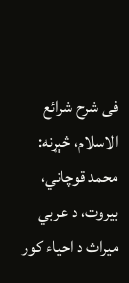فی شرح شرائع الاسلام، څېړنه: محمد قوچاني، بیروت، د عربي میراث د احیاء کور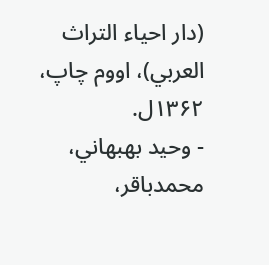(دار احیاء التراث العربي)، اووم چاپ، ۱۳۶۲ل.
- وحید بهبهاني، محمدباقر،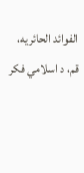الفوائد الحائریه، قم، د اسلامي فکر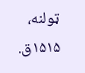ټولنه، ۱۵۱۵ق.